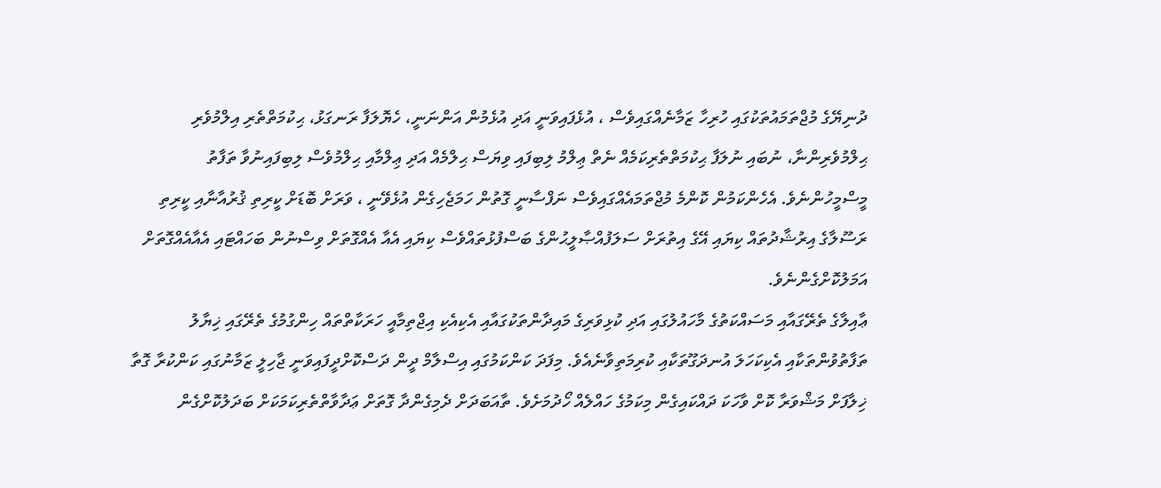ދުނިޔޭގެ މުޖްތަމައުތަކުގައި ހުރިހާ ޒަމާނެއްގައިވެސް ، އުޅެފައިވަނީ އަދި އުޅެމުން އަންނަނީ، ހެޔޮލަފާ ރަނގަޅު، ޙިކުމަތްތެރި އިލްމުވެރި ޙިލްމުވެރިންނާ، ނުބައި ނުލަފާ ޙިކުމަތްތެރިކަމެއް ނެތް ޢިލްމު ލިބިފައި ވިޔަސް ޙިލްމެއް އަދި ޢިލްމާއި ޙިލްމުވެސް ލިބިފައިނުވާ ތަފާތު މީސްމީހުންނެވެ. އެހެންކަމުން ކޮންމެ މުޖްތަމައެއްގައިވެސް ނަފްސާނީ ގޮތުން ހަމަޖެހިގެން އުޅެވޭނީ ، ވަރަށް ބޮޑަށް ކީރިތި ޤުރުއާނާއި ކީރިތި ރަސޫލާގެ އިރުޝާދުތައް ކިޔައި އޭގެ އިތުރަށް ސަލަފުއްޞާލީޙުންގެ ބަސްފުޅުތައްވެސް ކިޔައި އެއާ އެއްގޮތަށް ވިސްނުން ބަހައްޓައި އެއާއެއްގޮތަށް އަމަލުކޮށްގެންނެވެ.
ޢާއިލާގެ ތެރޭގައާއި މަސައްކަތުގެ މާހައުލުގައި އަދި ކުޅިވަރިގެ މައިދާންތަކުގައާއި އެކިއެކި އިޖްތިމާއީ ހަރަކާތްތައް ހިންގުމުގެ ތެރޭގައި ޚިޔާލު ތަފާތުވުންތަކާއި އެކިކަހަލަ އުނދަގޫތަކާއި ކުރިމަތިވާނެއެވެ. މިފަދަ ކަންކަމުގައި އިސްލާމް ދީން ދަސްކޮށްދީފައިވަނީ ޖާހިލީ ޒަމާނުގައި ކަންކުރާ ގޮތާ ޚިލާފަށް މަޝްވަރާ ކޮށް ވާހަކަ ދައްކައިގެން މިކަމުގެ ހައްލެއް ހޯދުމަށެވެ. ތާއަބަދަށް ދެމިގެންދާ ގޮތަށް ޢަދާވާތްތެރިކަމަކަށް ބަދަލުކޮށްގެން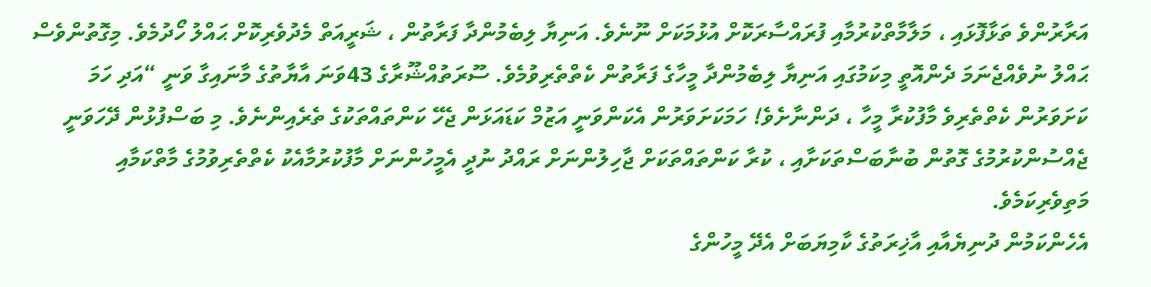އަރާރުންވެ ތަޅާފޮޅައި ، މަލާމާތްކުރުމާއި ފުރައްސާރަކޮށް އުޅުމަކަށް ނޫނެވެ. އަނިޔާ ލިބެމުންދާ ފަރާތުން ، ޝަރީއަތް މެދުވެރިކޮށް ޙައްލު ހޯދުމެވެ. މިގޮތުންވެސް ޙައްލު ނުވެއްޖެނަމަ ދެންއޮތީ މިކަމުގައި އަނިޔާ ލިބެމުންދާ މީހާގެ ފަރާތުން ކެތްތެރިވުމެވެ. ސޫރަތުއްޝޫރާގެ 43ވަނަ އާޔާތުގެ މާނައިގާ ވަނީ “އަދި ހަމަ ކަށަވަރުން ކެތްތެރިވެ މާފުކުރާ މީހާ ، ދަންނާށެވެ! ހަމަކަށަވަރުން އެކަންވަނީ އަޒުމް ކަޑައަޅަން ޖެހޭ ކަންތައްތަކުގެ ތެރެއިންނެވެ. މި ބަސްފުޅުން ދޭހަވަނީ ޖެއްސުންކުރުމުގެ ގޮތުން ބުނާބަސްތަކަށާއި ، ކުރާ ކަންތައްތަކަށް ޖާހިލުންނަށް ރައްދު ނުދީ އެމީހުންނަށް މާފުކުރުމާއެކު ކެތްތެރިވުމުގެ މާތްކަމާއި މަތިވެރިކަމެވެ.
އެހެންކަމުން ދުނިޔެއާއި އާޚިރަތުގެ ކާމިޔަބަށް އެދޭ މީހުންގެ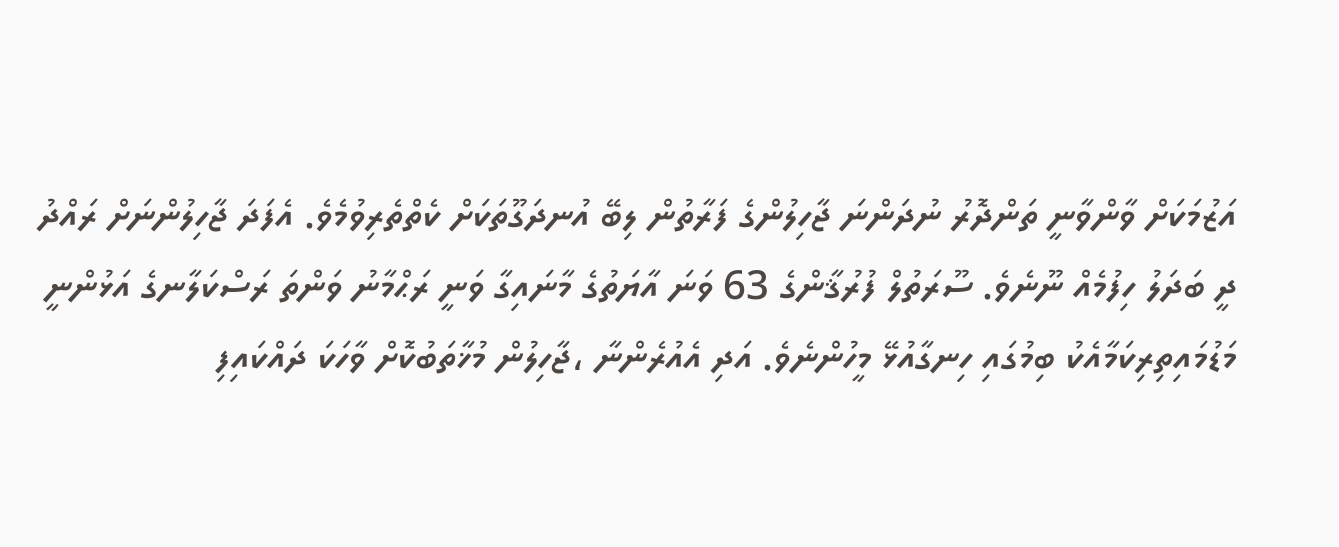އަޒުމަކަށް ވާންވާނީ ތަންދޮރު ނުދަންނަ ޖާހިލުންގެ ފަރާތުން ލިބޭ އުނދަގޫތަކަށް ކެތްތެރިވުމެވެ. އެފަދަ ޖާހިލުންނަށް ރައްދު ދީ ބަދަލު ހިފުމެއް ނޫނެވެ. ސޫރަތުލް ފުރުޤާންގެ 63 ވަނަ އާޔަތުގެ މާނައިގާ ވަނީ ރަޙްމާނު ވަންތަ ރަސްކަލާނގެ އަޅުންނީ މަޑުމައިތިރިކަމާއެކު ބިމުގައި ހިނގާއުޅޭ މީހުންނެވެ. އަދި އެއުރެންނާ ،ޖާހިލުން މުޚާތަބުކޮށް ވާހަކަ ދައްކައިފި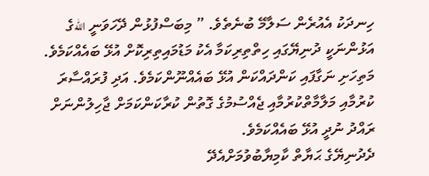ހިނދަކު އެއުރެން ސަލާމޭ ބުނެތެވެ. ” މިބަސްފުޅުން ދޭހަވަނީ اللهގެ އަޅުންނަކީ ދުނިޔޭގައި ހިތްތިރިކަމާ އެކު މަޑުމައިތިރިކޮށް އުޅޭ ބައެއްކަމެވެ. މަތިހަށި ނަގާފައި ކަންދައްކަން އުޅޭ ބައެއްނޫންކަމެވެ. އަދި ފުރައްސާރަ ކުރުމާއި މަލާމާތްކުރުމާއި ޖެއްސުމުގެ ގޮތުން ކުރާކަންކަމަށް ޖާހިލުންނަށް ރައްދު ނުދީ އުޅޭ ބައެއްކަމެވެ.
ދެދުނިޔޭގެ ޙަޔާތް ކާމިޔާބުވުމަށްއެދޭ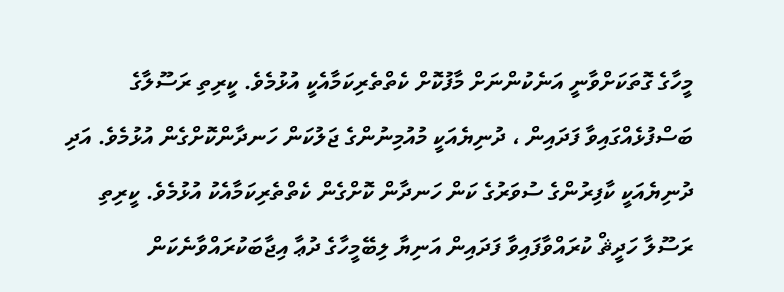މީހާގެ ގޮތަކަށްވާނީ އަނެކުންނަށް މާފުކޮށް ކެތްތެރިކަމާއެކީ އުޅުމެވެ. ކީރިތި ރަސޫލާގެ ބަސްފުޅެއްގައިވާ ފަދައިން ، ދުނިޔެއަކީ މުއުމިނުންގެ ޖަލުކަން ހަނދާންކޮށްގެން އުޅުމެވެ. އަދި ދުނިޔެއަކީ ކާފިރުންގެ ސުވަރުގެ ކަން ހަނދާން ކޮށްގެން ކެތްތެރިކަމާއެކު އުޅުމެވެ. ކީރިތި ރަސޫލާ ހަދީޘް ކުރައްވާފައިވާ ފަދައިން އަނިޔާ ލިބޭމީހާގެ ދުޢާ އިޖާބަކުރައްވާނެކަން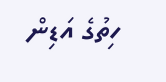ހިތުގެ އަޑިން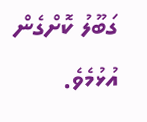ގަބޫލު ކޮށްގެން އުޅުމެވެ.